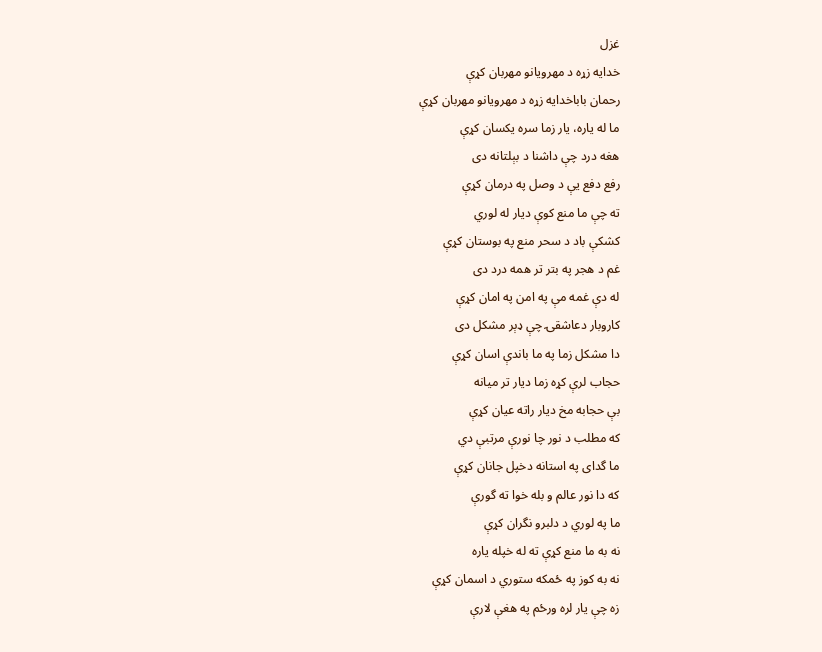غزل
خدايه زړه د مهرويانو مهربان کړې
رحمان باباخدايه زړه د مهرويانو مهربان کړې
ما له ياره، يار زما سره يکسان کړې
هغه درد چې داشنا د بېلتانه دی
رفع دفع يې د وصل په درمان کړې
ته چې ما منع کوې ديار له لوري
کشکې باد د سحر منع په بوستان کړې
غم د هجر په بتر تر همه درد دی
له دې غمه مې په امن په امان کړې
کاروبار دعاشقۍ چې ډېر مشکل دی
دا مشکل زما په ما باندې اسان کړې
حجاب لرې کړه زما ديار تر ميانه
بې حجابه مخ ديار راته عيان کړې
که مطلب د نور چا نورې مرتبې دي
ما گدای په استانه دخپل جانان کړې
که دا نور عالم و بله خوا ته گورې
ما په لوري د دلبرو نگران کړې
نه به ما منع کړې ته له خپله ياره
نه به کوز په ځمکه ستوري د اسمان کړې
زه چې يار لره ورځم په هغې لارې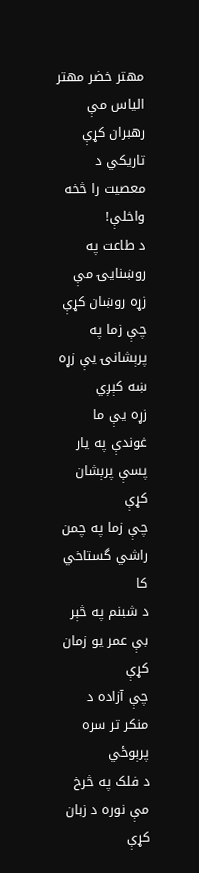مهتر خضر مهتر الياس مې رهبران کړې
تاريکي د معصيت را څخه واخلې!
د طاعت په روښنايۍ مې زړه روښان کړې
چې زما په پرېشانۍ يې زړه ښه کېږي
زړه يې ما غوندې په يار پسې پرېشان کړې
چې زما په چمن راشي گستاخي کا
د شبنم په څېر بې عمر يو زمان کړې
چې آزاده د منکر تر سره پرېوځي
د فلک په څرخ مې نوره د زبان کړې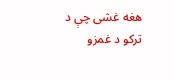هغه غشی چې د ترکو د غمزو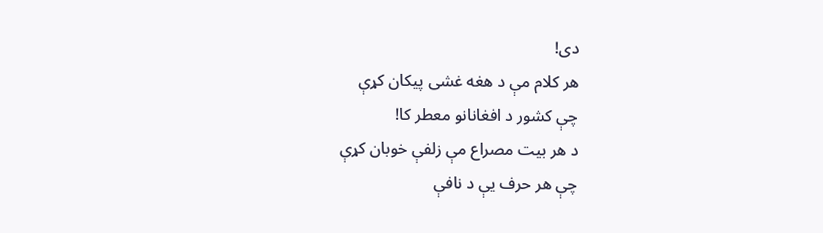دی!
هر کلام مې د هغه غشی پيکان کړې
چې کشور د افغانانو معطر کا!
د هر بيت مصراع مې زلفې خوبان کړې
چې هر حرف يې د نافې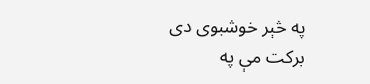په څېر خوشبوی دی
برکت مې په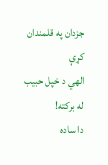جزدان په قلمندان کړې
الهي د خپل حبيب له برکته!
دا ساده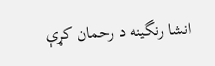انشا رنگينه د رحمان کړې